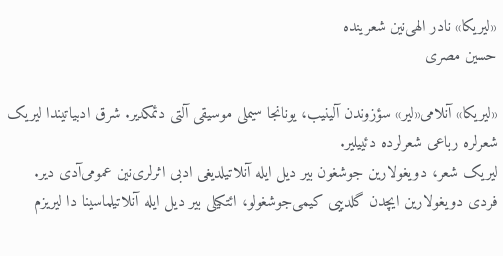«لیریکا» نادر الهی‌نین شعرینده
حسین مصری

«لیریکا» آنلامی‌«لیر» سؤزوندن آلینیب، یونانجا سیملی موسیقی آلتی دئمکدیر. شرق ادبیاتیندا لیریک شعرلره رباعی شعرلرده دئییلیر.
لیریک شعر، دویغولارین جوشغون بیر دیل ایله آنلاتیلدیغی ادبی اثرلری‌نین عمومی‌آدی دیر. فردی دویغولارین ایچدن گلدییی کیمی‌جوشغولو، ائتکیلی بیر دیل ایله آنلاتیلماسینا دا لیریزم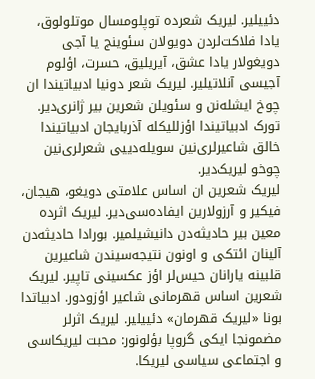دئییلیر. لیریک شعرده توپلومسال موتلولوق، یادا فلاکت‌لردن دویولان سئوینج یا آجی دویغولار یادا عشق، آیریلیق، حسرت، اؤلوم آجیسی آنلاتیلیر. لیریک شعر دونیا ادبیاتیندا ان چوخ ایشله‌نن و سئویلن شعرین بیر ژانری‌دیر.
تورک ادبیاتیندا اؤزللیکله آذربایجان ادبیاتیندا خالق شاعیرلری‌نین سویله‌دییی شعرلری‌نین چوخو لیریک‌دیر.
لیریک شعرین ان اساس علامتی دویغو، هیجان، فیکیر و آرزولارین‌ ایفاده‌سی‌دیر. لیریک اثرده معین بیر حادیثه‌دن دانیشیلمیر. بورادا حادیثه‌دن آلینان ائتکی و اونون نتیجه‌سیندن شاعیرین قلبینه یارانان حیس‌لر اؤز عکسینی تاپیر. لیریک شعرین اساس قهرمانی شاعیر اؤزودور. ادبیاتدا بونا «لیریک قهرمان» دئییلیر. لیریک اثرلر مضمونجا ایکی گروپا بؤلونور: محبت لیریکاسی و اجتماعی سیاسی لیریکا.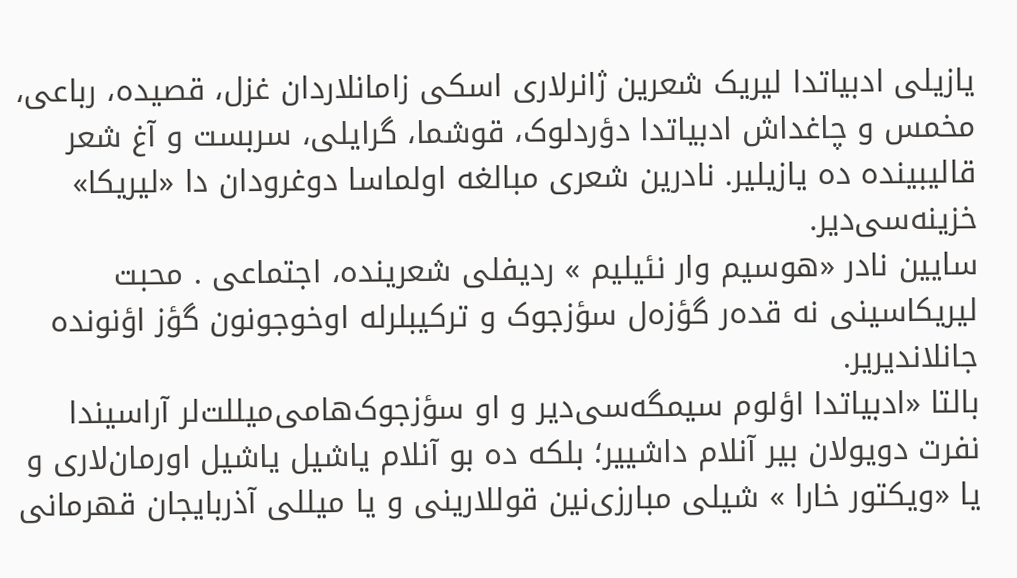یازیلی ادبیاتدا لیریک شعرین ژانرلاری اسکی زامانلاردان غزل، قصیده، رباعی، مخمس و چاغداش ادبیاتدا دؤردلوک، قوشما، گرایلی، سربست و آغ شعر قالیبینده ده یازیلیر. نادرین شعری مبالغه اولماسا دوغرودان دا «لیریکا» خزینه‌سی‌دیر.
سایین نادر «هوسیم وار نئیلیم » ردیفلی شعرینده، اجتماعی . محبت لیریکاسینی نه قده‌ر گؤزه‌ل سؤزجوک و ترکیبلرله اوخوجونون گؤز اؤنونده جانلاندیریر.
بالتا «ادبیاتدا اؤلوم سیمگه‌سی‌دیر و او سؤزجوک‌هامی‌میللت‌لر آراسیندا نفرت دویولان بیر آنلام داشییر؛ بلکه ده بو آنلام یاشیل یاشیل اورمان‌لاری و یا «ویکتور خارا » شیلی مبارزی‌نین قوللارینی و یا میللی آذربایجان قهرمانی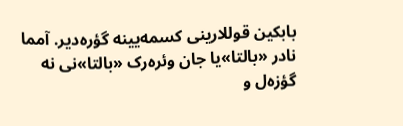بابکین قوللارینی کسمه‌یینه گؤره‌دیر. آمما نادر «بالتا»یا جان وئره‌رک «بالتا»نی نه گؤزه‌ل و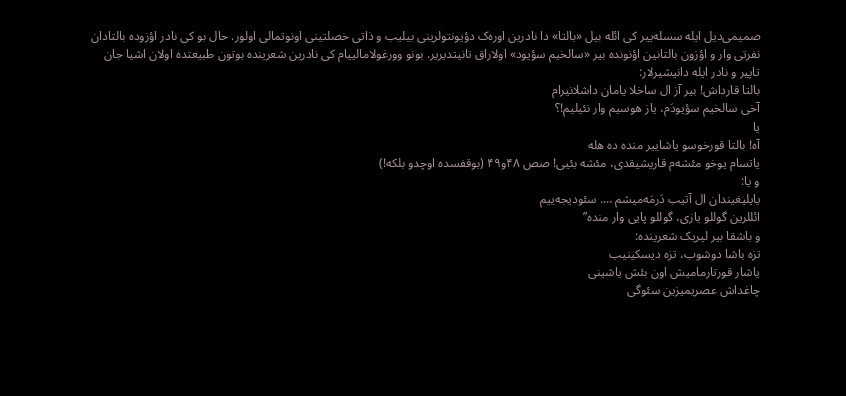صمیمی‌دیل ایله سسله‌ییر کی ائله بیل «بالتا» دا نادرین اوره‌ک دؤیونتولرینی بیلیب و ذاتی خصلتینی اونوتمالی اولور. حال بو کی نادر اؤزوده بالتادان نفرتی وار و اؤزون بالتانین اؤنونده بیر «سالخیم سؤیود» اولاراق تانیتدیریر. بونو وورغولامالییام کی نادرین شعرینده بوتون طبیعتده اولان اشیا جان تاپیر و نادر ایله دانیشیرلار:
بالتا قارداش! بیر آز ال ساخلا یامان داشلانیرام
آخی سالخیم سؤیودَم، یاز هوسیم وار نئیلیم!؟
یا
آه! بالتا قورخوسو یاشاییر منده ده هله
یاتسام یوخو مئشه‌م قاریشیقدی، مئشه بئیی! صص ۴۸و۴۹ (بوقفسده اوچدو بلکه!)
و یا:
یایلیغیندان ال آتیب دَرمَه‌میشم …. سئودیجه‌ییم
ائللرین گوللو یازی، گوللو پایی وار منده”
و باشقا بیر لیریک شعرینده:
تزه باشا دوشوب، تزه دیسکینیب
یاشار قورتارمامیش اون بئش یاشینی
چاغداش عصریمیزین سئوگی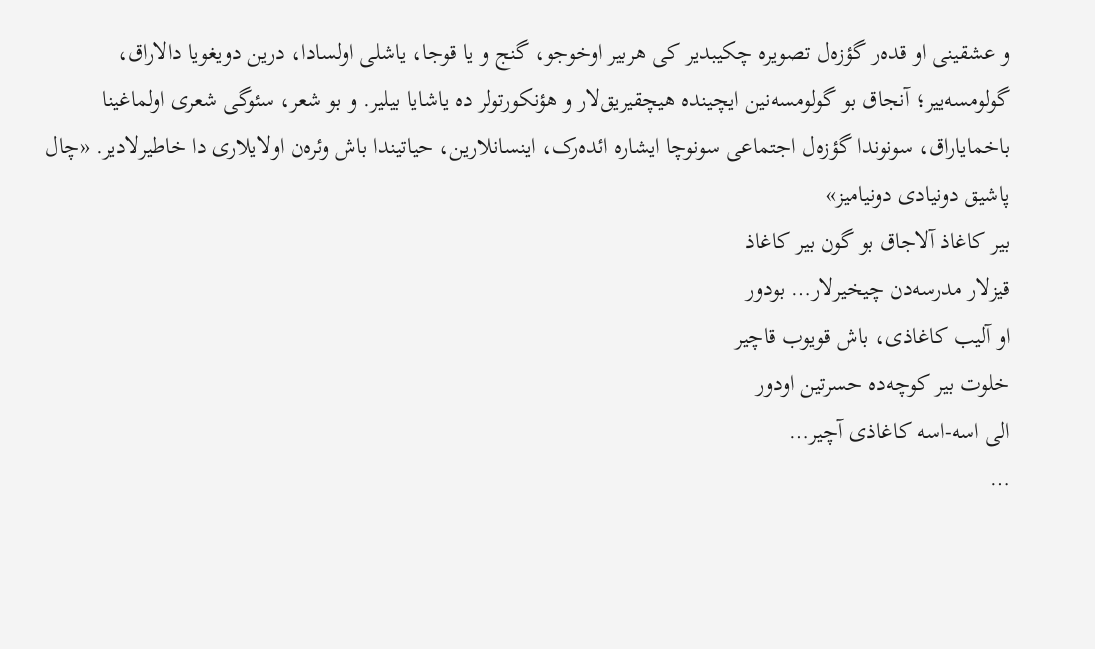و عشقینی او قده‌ر گؤزه‌ل تصویره چکیبدیر کی هربیر اوخوجو، گنج و یا قوجا، یاشلی اولسادا، درین دویغویا دالاراق، گولومسه‌ییر؛ آنجاق بو گولومسه‌نین ایچینده هیچقیریق‌لار و هؤنکورتولر ده یاشایا بیلیر. و بو شعر، سئوگی شعری اولماغینا باخمایاراق، سونوندا گؤزه‌ل اجتماعی سونوچا ایشاره ائده‌رک، اینسانلارین، حیاتیندا باش وئره‌ن اولایلاری دا خاطیرلادیر. «چال پاشیق دونیادی دونیامیز»
بیر کاغاذ آلاجاق بو گون بیر کاغاذ
قیزلار مدرسه‌دن چیخیرلار… بودور
او آلیب کاغاذی، باش قویوب قاچیر
خلوت بیر کوچه‌ده حسرتین اودور
الی اسه-اسه کاغاذی آچیر…
…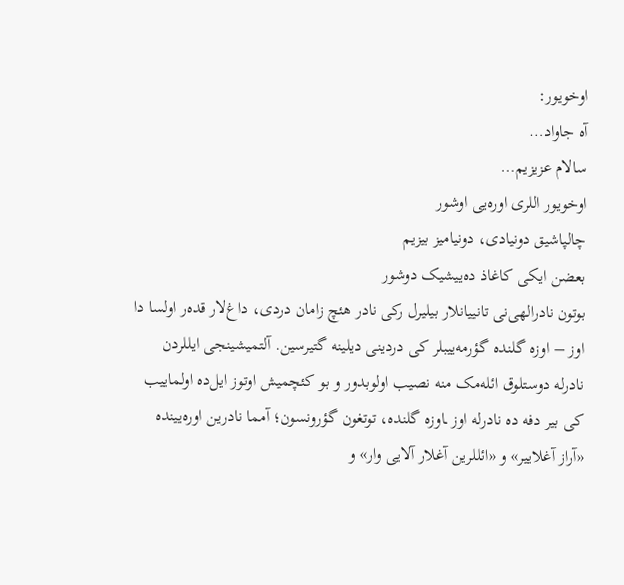اوخویور:
آه جاواد…
سالام عزیزیم…
اوخویور اللری اوره‌یی اوشور
چالپاشیق دونیادی، دونیامیز بیزیم
بعضن ایکی کاغاذ ده‌ییشیک دوشور
بوتون نادرالهی‌نی تانییانلار بیلیرل رکی نادر هئچ زامان دردی، داغ‌لار قده‌ر اولسا دا اوز – اوزه گلنده گؤرمه‌ییبلر کی دردینی دیلینه گتیرسین. آلتمیشینجی ایللردن نادرله دوستلوق ائله‌مک منه نصیب اولوبدور و بو کئچمیش اوتوز ایل‌ده اولماییب کی بیر دفه ده نادرله اوز ـاوزه گلنده، توتغون گؤرونسون؛ آمما نادرین اوره‌یینده «آراز آغلاییر» و «ائللرین آغلار آلایی وار» و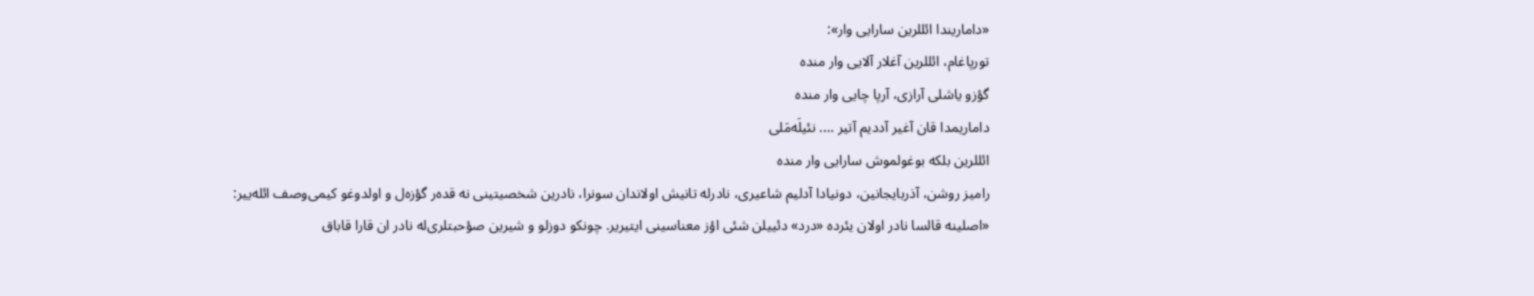«داماریندا ائللرین سارایی وار»:
تورپاغام، ائللرین آغلار آلایی وار منده
گؤزو یاشلی آرازی، آرپا چایی وار منده
داماریمدا قان آغیر آددیم آتیر …. نئیلَه‌مَلی
ائللرین بلکه بوغولموش سارایی وار منده
رامیز روشن، آذربایجانین، دونیادا آدلیم شاعیری، نادرله تانیش اولاندان سونرا، نادرین شخصیتینی نه قده‌ر گؤزه‌ل و اولدوغو کیمی‌وصف ائله‌ییر:
«اصلینه قالسا نادر اولان یئرده «درد» دئییلن شئی اؤز معناسینی ایتیریر. چونکو دوزلو و شیرین صؤحبتلری‌له نادر ان قارا قاباق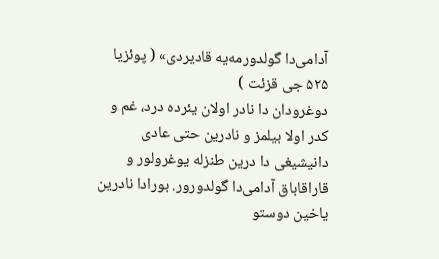آدامی‌دا گولدورمه‌یه قادیردی» ( پوئزیا ۵۲۵ جی قزئت )
دوغرودان دا نادر اولان یئرده درد، غم و کدر اولا بیلمز و نادرین حتی عادی دانیشیغی دا درین طنزله یوغرولور و قاراقاباق آدامی‌دا گولدورور. بورادا نادرین یاخین دوستو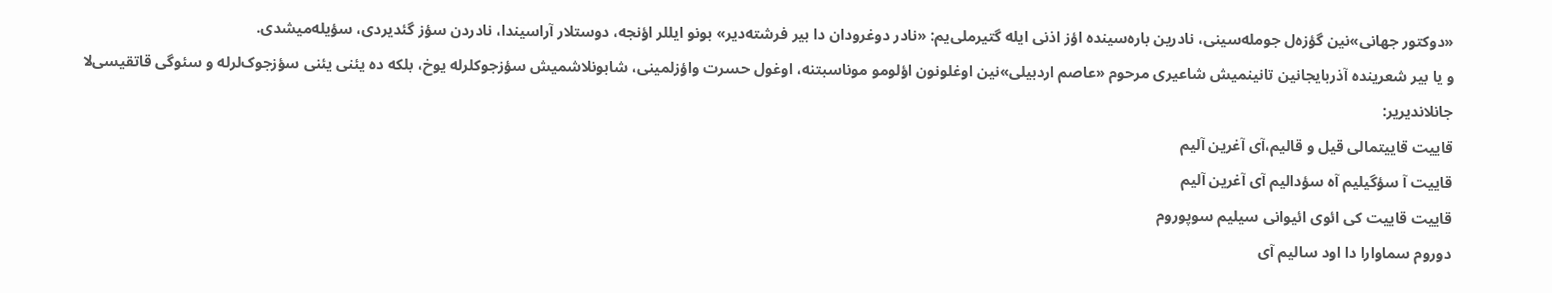«دوکتور جهانی»نین گؤزه‌ل جومله‌سینی، نادرین باره‌سینده اؤز اذنی ایله گتیرملی‌یم: «نادر دوغرودان دا بیر فرشته‌دیر» بونو ایللر اؤنجه، دوستلار آراسیندا، نادردن سؤز گئدیردی، سؤیله‌میشدی.
و یا بیر شعرینده آذربایجانین تانینمیش شاعیری مرحوم «عاصم اردبیلی»نین اوغلونون اؤلومو موناسبتنه، اوغول حسرت واؤزلمینی، شابونلاشمیش سؤزجوکلرله یوخ، بلکه ده یئنی یئنی سؤزجوک‌لرله و سئوگی قاتقیسی‌لا جانلاندیریر:
قاییت قاییتمالی قیل و قالیم،آی آغرین آلیم
قاییت آ سؤگیلیم آه سؤدالیم آی آغرین آلیم
قاییت قاییت کی ائوی ائیوانی سیلیم سوپوروم
دوروم سماوارا دا اود سالیم آی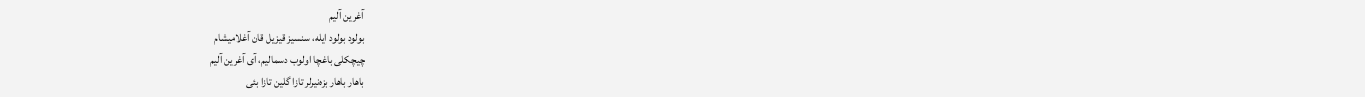آغرین آلیم
بولود بولود ایله، سنسیز قیزیل قان آغلامیشام
چیچکلی باغچا اولوب دسمالیم، آی آغرین آلیم
باهار باهار بزه‌نیرلر تازا گلین تازا بئی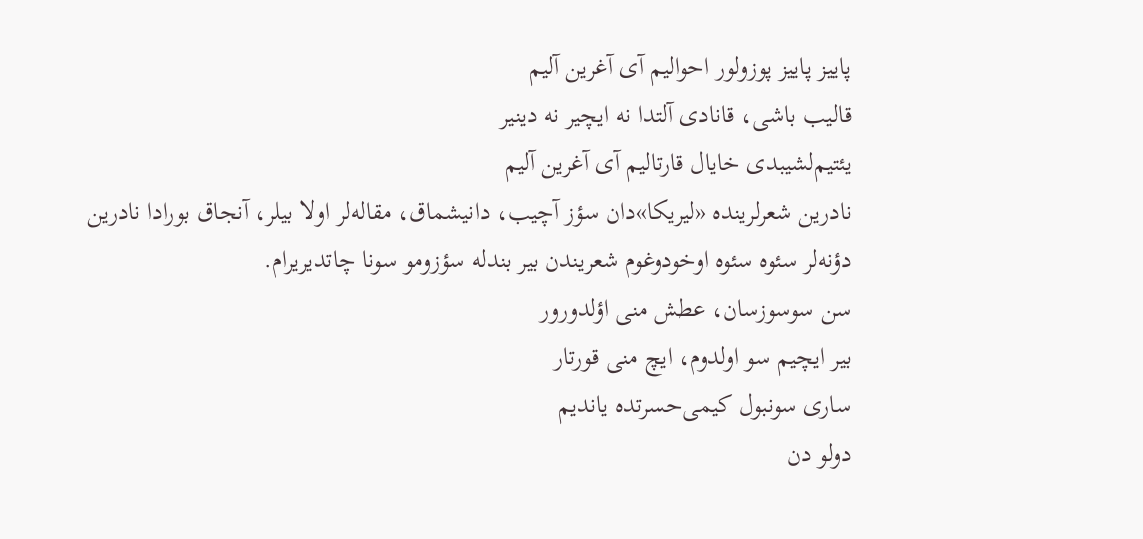پاییز پاییز پوزولور احوالیم آی آغرین آلیم
قالیب باشی، قانادی آلتدا نه ایچیر نه دینیر
یئتیم‌لشیبدی خایال قارتالیم آی آغرین آلیم
نادرین شعرلرینده «لیریکا»دان سؤز آچیب، دانیشماق، مقاله‌لر اولا بیلر، آنجاق بورادا نادرین دؤنه‌لر سئوه سئوه اوخودوغوم شعریندن بیر بندله سؤزومو سونا چاتدیریرام.
سن سوسوزسان، عطش منی اؤلدورور
بیر ایچیم سو اولدوم، ایچ منی قورتار
ساری سونبول کیمی‌حسرتده یاندیم
دولو دن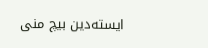ایسته‌دین بیچ منی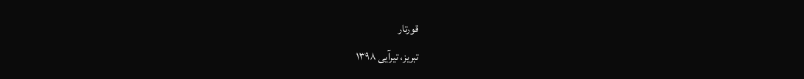قورتار
تبریز، تیرآیی ۱۳۹۸